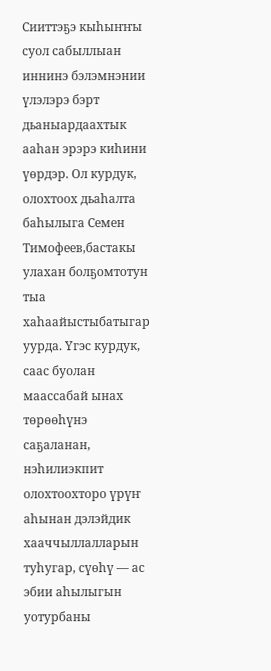Сииттэҕэ кыһыҥҥы суол сабыллыан иннинэ бэлэмнэнии үлэлэрэ бэрт дьаныардаахтык ааһан эрэрэ киһини үөрдэр. Ол курдук, олохтоох дьаһалта баһылыга Семен Тимофеев,бастакы улахан болҕомтотун тыа хаһаайыстыбатыгар уурда. Үгэс курдук, саас буолан маассабай ынах төрөөһүнэ саҕаланан, нэһилиэкпит олохтоохторо үрүҥ аһынан дэлэйдик хааччыллалларын туһугар, сүөһү — ас эбии аһылыгын уотурбаны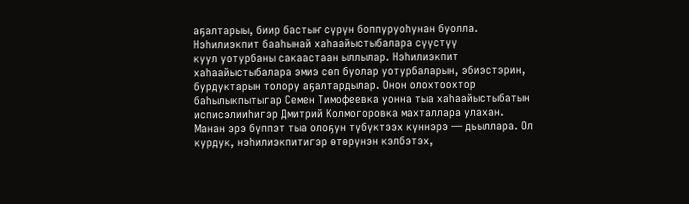аҕалтарыы, биир бастыҥ сүрүн боппуруоһунан буолла. Нэһилиэкпит бааһынай хаһаайыстыбалара сүүстүү
куул уотурбаны сакаастаан ыллылар. Нэһилиэкпит хаһаайыстыбалара эмиэ сөп буолар уотурбаларын, эбиэстэрин, бурдуктарын толору аҕалтардылар. Онон олохтоохтор баһылыкпытыгар Семен Тимофеевка уонна тыа хаһаайыстыбатын исписэлииһигэр Дмитрий Колмогоровка махталлара улахан.
Манан эрэ бүппэт тыа олоҕун түбүктээх күннэрэ — дьыллара. Ол курдук, нэһилиэкпитигэр өтөрүнэн кэлбэтэх,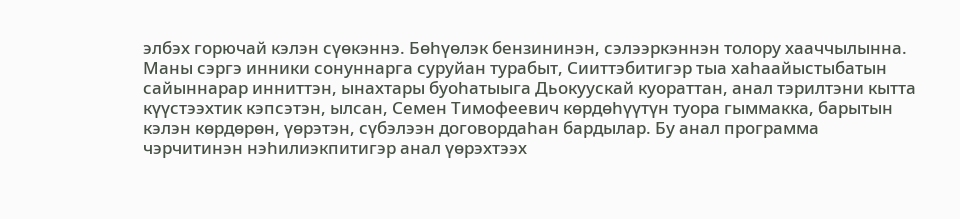элбэх горючай кэлэн сүөкэннэ. Бөһүөлэк бензининэн, сэлээркэннэн толору хааччылынна. Маны сэргэ инники сонуннарга суруйан турабыт, Сииттэбитигэр тыа хаһаайыстыбатын сайыннарар инниттэн, ынахтары буоһатыыга Дьокуускай куораттан, анал тэрилтэни кытта күүстээхтик кэпсэтэн, ылсан, Семен Тимофеевич көрдөһүүтүн туора гыммакка, барытын кэлэн көрдөрөн, үөрэтэн, сүбэлээн договордаһан бардылар. Бу анал программа чэрчитинэн нэһилиэкпитигэр анал үөрэхтээх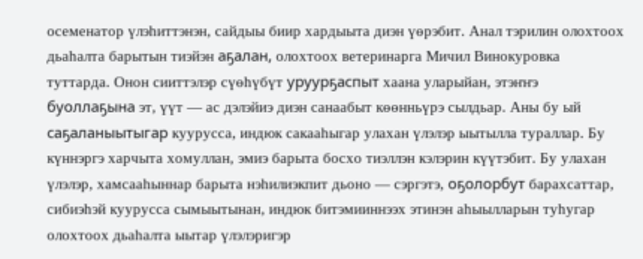осеменатор үлэһиттэнэн, сайдыы биир хардыыта диэн үөрэбит. Анал тэрилин олохтоох дьаһалта барытын тиэйэн аҕалан, олохтоох ветеринарга Мичил Винокуровка туттарда. Онон сииттэлэр сүөһүбүт уруурҕаспыт хаана уларыйан, этэҥҥэ буоллаҕына эт, үүт — ас дэлэйиэ диэн санаабыт көөнньүрэ сылдьар. Аны бу ый саҕаланыытыгар куурусса, индюк сакааһыгар улахан үлэлэр ыытылла тураллар. Бу күннэргэ харчыта хомуллан, эмиэ барыта босхо тиэллэн кэлэрин күүтэбит. Бу улахан үлэлэр, хамсааһыннар барыта нэһилиэкпит дьоно — сэргэтэ, оҕолорбут барахсаттар, сибиэһэй куурусса сымыытынан, индюк битэмииннээх этинэн аһыылларын туһугар олохтоох дьаһалта ыытар үлэлэригэр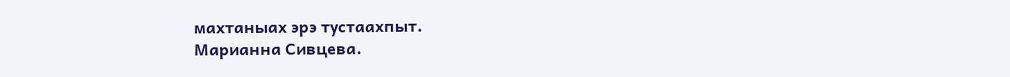махтаныах эрэ тустаахпыт.
Марианна Сивцева.